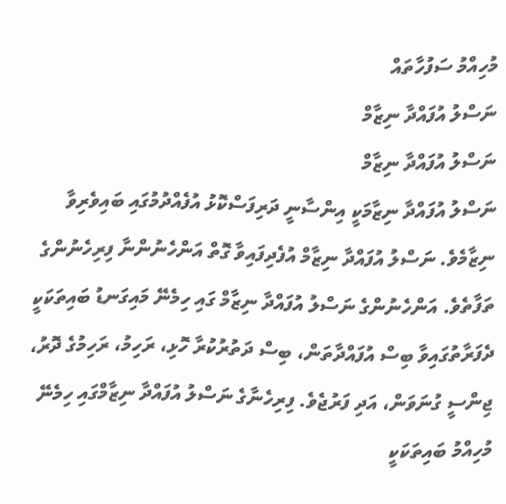މުހިއްމު ސަފުހާތައް
ނަސްލު އުފައްދާ ނިޒާމް
ނަސްލު އުފައްދާ ނިޒާމް
ނަސްލު އުފައްދާ ނިޒާމަކީ އިންސާނީ ދަރިފަސްކޮޅު އުފެއްދުމުގައި ބައިވެރިވާ ނިޒާމެވެ. ނަސްލު އުފައްދާ ނިޒާމް އުފެދިފައިވާ ގޮތް އަންހެނުންނާ ފިރިހެނުންގެ ތަފާތެވެ. އަންހެނުންގެ ނަސްލު އުފައްދާ ނިޒާމް ގައި ހިމެނޭ މައިގަނޑު ބައިތަކަކީ ދެފަރާތުގައިވާ ބިސް އުފައްދާތަން، ބިސް ދަތުރުކުރާ ހޮޅި، ރަހިމު، ރަހިމުގެ ދޮރު، ޖިންސީ ގުނަވަން، އަދި ފަރުޖެވެ. ފިރިހެނާގެ ނަސްލު އުފައްދާ ނިޒާމްގައި ހިމެނޭ މުހިއްމު ބައިތަކަކީ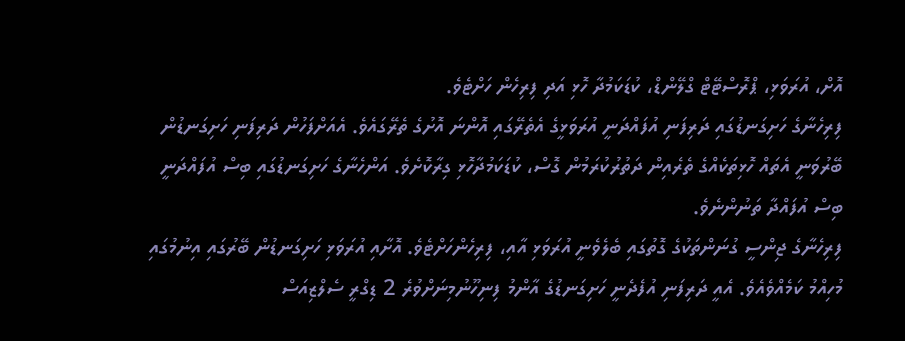އޮށް، އުރަވަޅި، ޕްރޮސްޓޭޓް ގްލޭންޑް، ކުޑަކަމުދާ ހޮޅި އަދި ފިރިހެން ހަށްޓެވެ.
ފިރިހެނާގެ ހަށިގަނޑުގައި ދަރިފަނި އުފައްދަނީ އުރަވަޅީގެ އެތެރޭގައި އޮންނަ އޮށުގެ ތެރޭގައެވެ. އެއަށްފަހުން ދަރިފަނި ހަށިގަނޑުން ބޭރުވަނީ އެތައް ހޮޅިތަކެއްގެ ތެރެއިން ދަތުރުކުރަމުން ގޮސް، ކުޑަކަމުދާހޮޅި ގިރާކޮށެވެ. އަންހެނާގެ ހަށިގަނޑުގައި ބިސް އުފައްދަނީ ބިސް އުފައްދާ ތަނުންނެވެ.
ފިރިހެނާގެ ޖިންސީ ގުނަންތަކުގެ ގޮތުގައި ބެލެވެނީ އުރަވަޅި އާއި، ފިރިހެންހަށްޓެވެ. އޮށާއި އުރަވަޅި ހަށިގަނޑުން ބޭރުގައި އިނުމުގައި މުހިއްމު ކަމެއްވެއެވެ. އެއީ ދަރިފަނި އުފެދެނީ ހަށިގަނޑުގެ އާންމު ފިނިހޫނުމިނަށްވުރެ 2 ޑިގްރީ ސެލްޒިއަސް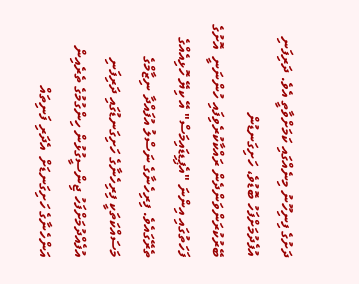ދަށުގެ ފިނިހޫނު މިނެއްގައި ކަމަށްވާތީ އެވެ. ދަރިފަނި އުފެދުމަށްފަހު ބޮޑުވެ، ހަށިގަނޑުން ބޭރުކުރަންވަންދެން ރައްކާކުރެވިފައި ހުންނަނީ  އޮށުގެ ފަހަތުގައި އިންނަ "އެޕިޑިޑައިމަސް" އޭ ކިޔޭ ހޮޅިއެއްގެ ތެރޭގައެވެ. ފިރިހެނާގެ ނަސްލު އުފައްދާ ނިޒާމްގެ މަސައްކަތަކީ ފިރިހެނާގެ ހަށިގަނޑުގައި ދަރިފަނި އުފެއްދުމަށްފަހު ޖިންސީގުޅުން ހިންގުމުގެ ތެރެއިން އަންހެނާގެ ހަށިގަނޑަށް  އެދަރި ފަނިތައް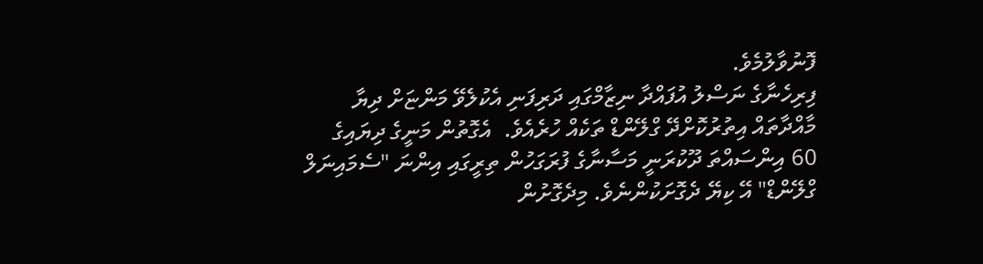ފޮނުވާލުމެވެ.
ފިރިހެނާގެ ނަސްލު އުފައްދާ ނިޒާމްގައި ދަރިފަނި އެކުލެވޭ މަންޏަށް ދިޔާ މާއްދާތައް އިތުރުކޮށްދޭ ގްލޭންޑް ތަކެއް ހުރެއެވެ.  އެގޮތުން މަނީގެ ދިޔައިގެ 60 އިންސައްތަ ދޫކުރަނީ މަސާނާގެ ފުރަގަހުން ތިރީގައި އިންނަ "ސެމައިނަލް ގްލޭންޑް" އޭ ކިޔޭ ދެގޮށަކުންނެވެ. މިދެގޮށުން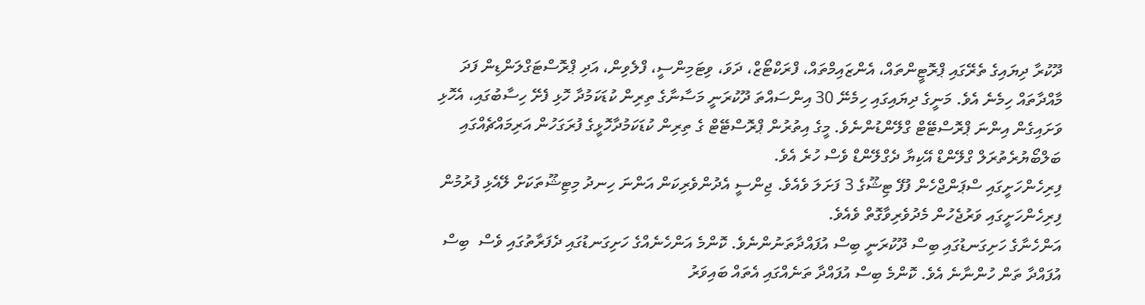ދޫކުރާ ދިޔައިގެ ތެރޭގައި ޕްރޮޓީންތައް، އެންޒައިމްތައް، ފްރަކްޓޯޒް، ދަވަ، ވިޓަމިންސީ، ފްލެވިން، އަދި ޕްރޮސްޓަގްލަންޑިން ފަދަ މާއްދާތައް ހިމެނެ އެވެ. މަނީގެ ދިޔައިގައި ހިމެނޭ 30 އިންސައްތަ ދޫކުރަނީ މަސާނާގެ ތިރިން ކުޑަކަމުދާ ހޮޅި ފެށޭ ހިސާބުގައި، އެހޮޅި ވަށައިގެން އިންނަ ޕްރޮސްޓޭޓް ގްލޭންޑުންނެވެ. މީގެ އިތުރުން ޕްރޮސްޓޭޓް ގެ ތިރިން ކުޑަކަމުދާހޮޅީގެ ފުރަގަހުން އަރިމައްޗެއްގައި ބަލްބޯޔުރެތުރަލް ގްލޭންޑް އޭކިޔާ ދެގްލޭންޑް ވެސް ހުރެ އެވެ.
ފިރިހެންހަށީގައި ސްޕަންޖްހެން ފުފޭ ޓިޝޫގެ 3 ފަށަލަ ވެއެވެ. ޖިންސީ އެދުންވެރިކަން އަންނަ ހިނދު މިޓިޝޫތަކަށް ލޭއެޅި ފުރުމުން ފިރިހެންހަށީގައި ވަރުޖެހުން މެދުވެރިވާގޮތް ވެއެވެ.
އަންހެނާގެ ހަށިގަނޑުގައި ބިސް ދޫކުރަނީ ބިސް އުފައްދާތަނުންނެވެ. ކޮންމެ އަންހެނެއްގެ ހަށިގަނޑުގައި ދެފަރާތުގައި ވެސް  ބިސް އުފައްދާ ތަން ހުންނާނެ އެވެ. ކޮންމެ ބިސް އުފައްދާ ތަނެއްގައި އެތައް ބައިވަރު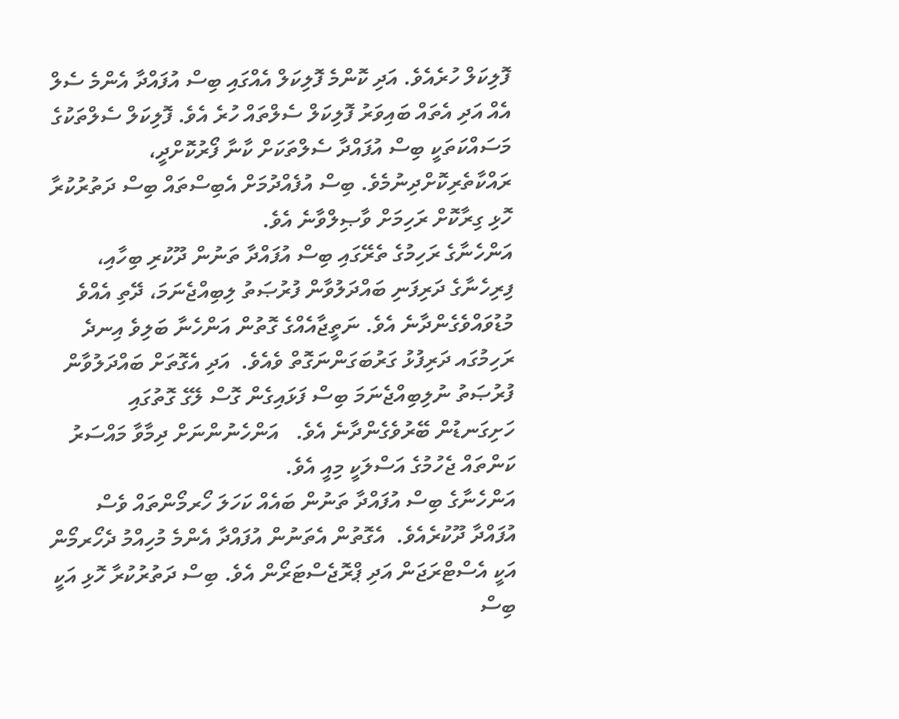ފޮލިކަލް ހުރެއެވެ. އަދި ކޮންމެ ފޮލިކަލް އެއްގައި ބިސް އުފައްދާ އެންމެ ސެލް އެއް އަދި އެތައް ބައިވަރު ފޮލިކަލް ސެލްތައް ހުރެ އެވެ. ފޮލިކަލް ސެލްތަކުގެ މަސައްކަތަކީ ބިސް އުފައްދާ ސެލްތަކަށް ކާނާ ފޯރުކޮށްދީ، ރައްކާތެރިކޮށްދިނުމެވެ. ބިސް އުފެއްދުމަށް އެބިސްތައް ބިސް ދަތުރުކުރާ ހޮޅި ގިރާކޮށް ރަހިމަށް ވާޞިލްވާނެ އެވެ.
އަންހެނާގެ ރަހިމުގެ ތެރޭގައި ބިސް އުފައްދާ ތަނުން ދޫކުރި ބިހާއި، ފިރިހެނާގެ ދަރިފަނި ބައްދަލުވާން ފުރުޞަތު ލިބިއްޖެނަމަ، ދޭތި އެއްވެ މުޑުވައްވެގެންދާނެ އެވެ. ނަތީޖާއެއްގެ ގޮތުން އަންހެނާ ބަލިވެ އިނދެ ރަހިމުގައ ދަރިފުޅު ގަރުބަގަންނަގޮތް ވެއެވެ.  އަދި އެގޮތަށް ބައްދަލުވާން ފުރުޞަތު ނުލިބިއްޖެނަމަ ބިސް ފަޅައިގެން ގޮސް ލޭގެ ގޮތުގައި ހަށިގަނޑުން ބޭރުވެގެންދާނެ އެވެ.   އަންހެނުންނަށް ދިމާވާ މައްސަރު ކަންތައް ޖެހުމުގެ އަސްލަކީ މިއީ އެވެ.
އަންހެނާގެ ބިސް އުފައްދާ ތަނުން ބައެއް ކަހަލަ ހޯރމޯންތައް ވެސް އުފައްދާ ދޫކުރެއެވެ.  އެގޮތުން އެތަނުން އުފައްދާ އެންމެ މުހިއްމު ދެހޯރމޯން އަކީ އެސްޓްރަޖަން އަދި ޕްރޮޖެސްޓަރޯން އެވެ. ބިސް ދަތުރުކުރާ ހޮޅި އަކީ ބިސް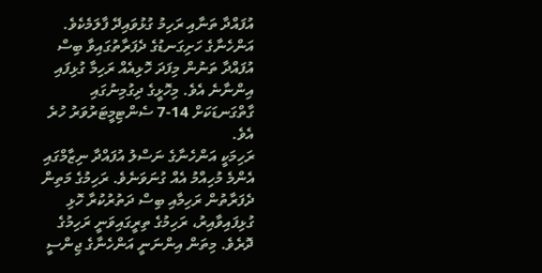އުފައްދާ ތަނާއި ރަހިމު ގުޅުވައިދޭ ފާލަމެކެވެ. އަންހެނާގެ ހަށިގަނޑުގެ ދެފަރާތުގައިވާ ބިސް އުފައްދާ ތަނުން މިފަދަ ހޮޅިއެއް ރަހިމާ ގުޅިފައި އިންނާނެ އެވެ. މިހޮޅީގެ ދިގުމިނުގައި ގާތްގަނޑަކަށް 14-7 ސެންޓިމީޓަރުވަރު ހުރެ އެވެ.
ރަހިމަކީ އަންހެނާގެ ނަސްލު އުފައްދާ ނިޒާމްގައި އެންމެ މުހިއްމު އެއް ގުނަވަނެވެ. ރަހިމުގެ މަތިން ދެފަރާތުން ރަހިމާއި ބިސް ދަތުރުކުރާ ހޮޅި ގުޅިފައިވާއިރު، ރަހިމުގެ ތިރީގައިވަނީ ރަހިމުގެ ދޮރެވެ. މިތަން އިންނަނީ އަންހެނާގެ ޖިންސީ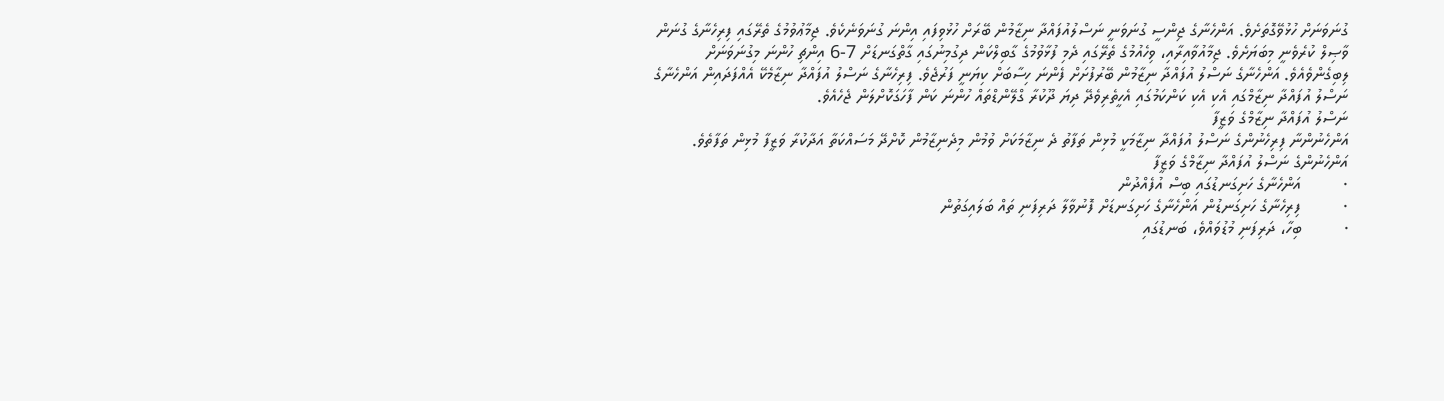ގުނަވަނަށް ހުޅުވޭގޮތަށެވެ. އަންހެނާގެ ޖިންސީ ގުނަވަނީ ނަސްލުއުފައްދާ ނިޒާމުން ބޭރަށް ހުޅުވިފައި އިންނަ ގުނަވަނެކެވެ. ޖިމާޢުވުމުގެ ތެރޭގައި ފިރިހެނާގެ ގުނަން ވާޞިލް ކުރެވެނީ މިބަޔަށެވެ. ޖިމާއުވާއިރާއި، ވިހެއުމުގެ ތެރޭގައި ދެމި ފުޅާވުމުގެ ގާބިލްކަން ދިގުމިނުގައި ގާތްގަނޑަށް 7-6 އިންޗި ހުންނަ މިގުނަވަނަށް ލިބިގެންވެއެވެ. އަންހެނާގެ ނަސްލު އުފައްދާ ނިޒާމުން ބޭރުފުށަށް ފެންނަ ހިސާބަށް ކިޔަނީ ފަރުޖެވެ. ފިރިހެނާގެ ނަސްލު އުފައްދާ ނިޒާމެކޭ އެއްފަދައިން އަންހެނާގެ ނަސްލު އުފައްދާ ނިޒާމްގައި އެކި އެކި ކަންކަމުގައި އެހީތެރިވެދޭ ދިޔަ ދޫކުރާ ގްލޭންޑްތައް ހުންނަ ކަން ފާހަގަކޮށްލަން ޖެހެއެވެ.
ނަސްލު އުފައްދާ ނިޒާމްގެ ވަޒީފާ
އަންހެނުންނާ ފިރިހެނުންގެ ނަސްލު އުފައްދާ ނިޒާމަކީ މުޅިން ތަފާތު ދެ ނިޒާމަކަށް ވުމުން މިދެނިޒާމުން ކޮށްދޭ މަސައްކަތާ އަދާކުރާ ވަޒީފާ މުޅިން ތަފާތެވެ.
އަންހެނުންގެ ނަސްލު އުފައްދާ ނިޒާމްގެ ވަޒީފާ
·         އަންހެނާގެ ހަށިގަނޑުގައި ބިސް އުފެއްދުން
·         ފިރިހެނާގެ ހަށިގަނޑުން އަންހެނާގެ ހަށިގަނޑަށް ފޮނުވާލާ ދަރިފަނި ތައް ބަލައިގަތުން
·         ބިހާ، ދަރިފަނި މުޑުވައްވެ، ބަނޑުގައި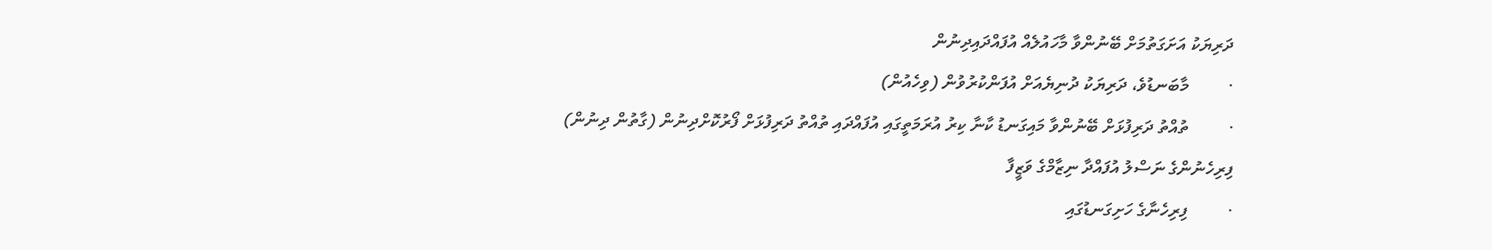ދަރިޔަކު އަށަގަތުމަށް ބޭނުންވާ މާހައުލެއް އުފައްދައިދިނުން
·         މާބަނޑުވެ، ދަރިޔަކު ދުނިޔެއަށް އުފަންކުރުވުން (ވިހެއުން)
·         ތުއްތު ދަރިފުޅަށް ބޭނުންވާ މައިގަނޑު ކާނާ ކިރު އުރަމަތީގައި އުފައްދައި ތުއްތު ދަރިފުޅަށް ފޯރުކޮށްދިނުން (ގާތުން ދިނުން)
ފިރިހެނުންގެ ނަސްލު އުފައްދާ ނިޒާމްގެ ވަޒީފާ
·         ފިރިހެނާގެ ހަށިގަނޑުގައި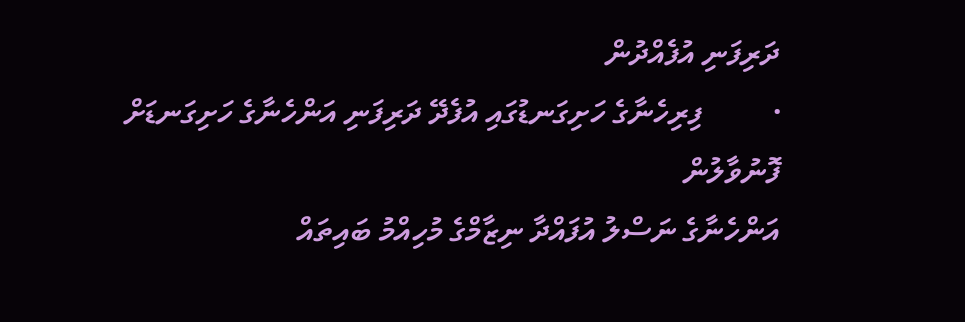ދަރިފަނި އުފެއްދުން
·         ފިރިހެނާގެ ހަށިގަނޑުގައި އުފެދޭ ދަރިފަނި އަންހެނާގެ ހަށިގަނޑަށް ފޮނުވާލުން
އަންހެނާގެ ނަސްލު އުފައްދާ ނިޒާމްގެ މުހިއްމު ބައިތައް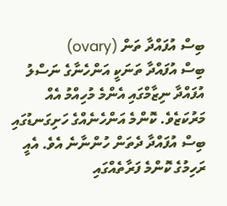ބިސް އުފައްދާ ތަން (ovary)
ބިސް އުފައްދާ ތަނަކީ އަންހެނާގެ ނަސްލު އުފައްދާ ނިޒާމްގައި އެންމެ މުހިއްމު އެއް މަރުކަޒެވެ. ކޮންމެ އަންހެނެއްގެ ހަށިގަނޑުގައި ބިސް އުފައްދާ ދެތަން ހުންނާނެ އެވެ. އެއީ ރަހިމުގެ ކޮންމެ ފަރާތެއްގައި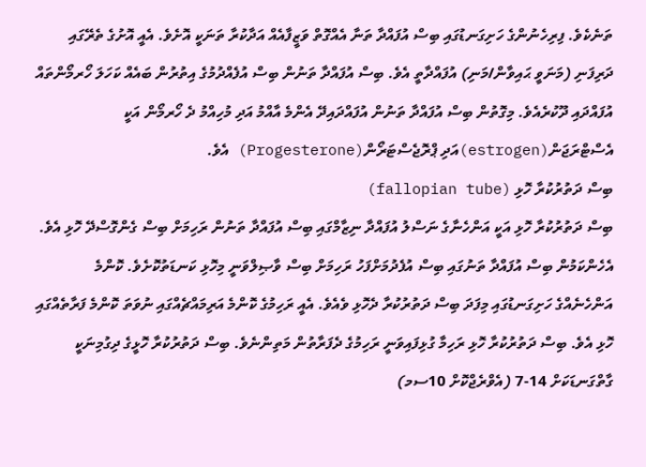ތަނެކެވެ. ފިރިހެނުންގެ ހަށިގަނޑުގައި ބިސް އުފައްދާ ތަނާ އެއްގޮތް ވަޒީފާއެއް އަދާކުރާ ތަނަކީ އޮށެވެ. އެއީ އޮށުގެ ތެރޭގައި ދަރިފަނި (މަނަވީ ޙައިވާން/މަނި) އުފައްދާތީ އެވެ. ބިސް އުފައްދާ ތަނުން ބިސް އުފެއްދުމުގެ އިތުރުން ބައެއް ކަހަލަ ހޯރމޯންތައް އުފައްދައި ދޫކުރެއެވެ. މިގޮތުން ބިސް އުފައްދާ ތަނުން އުފައްދައިދޭ އެންމެ އާއްމު އަދި މުހިއްމު ދެ ހޯރމޯން އަކީ އެސްޓްރަޖަން(estrogen)އަދި ޕްރޮޖެސްޓަރޯން(Progesterone) އެވެ.
ބިސް ދަތުރުކުރާ ހޮޅި (fallopian tube)
ބިސް ދަތުރުކުރާ ހޮޅި އަކީ އަންހެނާގެ ނަސްލު އުފައްދާ ނިޒާމްގައި ބިސް އުފައްދާ ތަނުން ރަހިމަށް ބިސް ގެންގޮސްދޭ ހޮޅި އެވެ. އެހެންކަމުން ބިސް އުފައްދާ ތަނުގައި ބިސް އުފެދުމަށްފަހު ރަހިމަށް ބިސް ވާޞިލްވަނީ މިހޮޅި ކަނޑަތުކޮށެވެ. ކޮންމެ އަންހެނެއްގެ ހަށިގަނޑުގައި މިފަދަ ބިސް ދަތުރުކުރާ ދެހޮޅި ވެއެވެ. އެއީ ރަހިމުގެ ކޮންމެ އަރިމައްޗެއްގައި ނުވަތަ ކޮންމެ ފަރާތެއްގައި ހޮޅި އެވެ. ބިސް ދަތުރުކުރާ ހޮޅި ރަހިމާ ގުޅިފައިވަނީ ރަހިމުގެ ދެފަރާތުން މަތިންނެވެ. ބިސް ދަތުރުކުރާ ހޮޅީގެ ދިގުމިނަކީ ގާތްގަނޑަކަށް 14-7 (އެވްރެޖްކޮށް 10ސމ)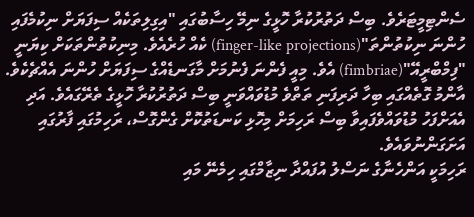ސެންޓިމީޓަރެވެ. ބިސް ދަތުރުކުރާ ހޮޅީގެ ނިމޭ ހިސާބުގައި "އިގިލިތަކެއް ސިފަޔަށް ނިކުމެފައި ހުންނަ ނިކުތުންތަ"(finger-like projections) ކެއް ހުރެއެވެ. މިނިކުތުންތަކަށް ކިޔަނީ "ފިމްބްރީއޭ"(fimbriae) އެވެ. މިއީ ފެންނަ ފެނުމަށް މާގަނޑެއްގެ ސިފަޔަށް ހުންނަ އެއްޗެކެވެ.
އާންމު ގޮތެއްގައި ބިހާ ދަރިފަނި ތަތްވެ މުޑުވައްވަނީ ބިސް ދަތުރުކުރާ ހޮޅީގެ ތެރޭގައެވެ. އަދި އެއަށްފަހު މުޑުވައްވެފައިވާ ބިސް ރަހިމަށް މިހޮޅި ކަނޑަތުކޮށް ގެންގޮސް، ރަހިމުގައި ފާރުގައި އަށަގަންނުވައެވެ.
ރަހިމަކީ އަންހެނާގެ ނަސްލު އުފައްދާ ނިޒާމްގައި ހިމެނޭ މައި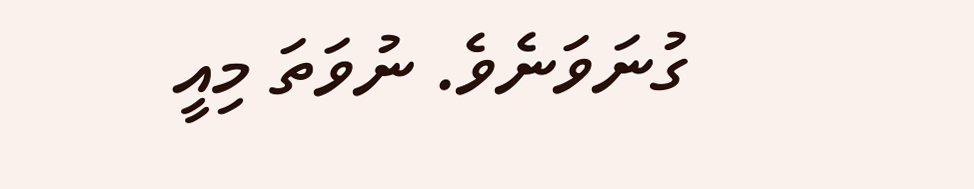ގުނަވަނެވެ. ނުވަތަ މިއީ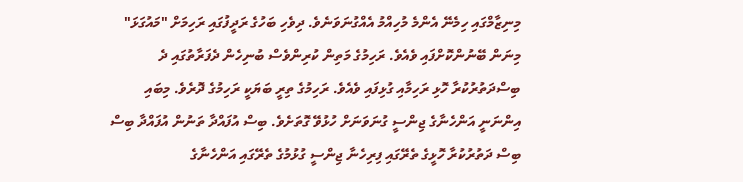މިނިޒާމްގައި ހިމެނޭ އެންމެ މުހިއްމު އެއްގުނަވަނެވެ. ދިވެހި ބަހުގެ ރަދީފުގައި ރަހިމަށް "މައުގަޅަ" މިނަން ބޭނުންކޮށްފައި ވެއެވެ. ރަހިމުގެ މަތިން ކުރިންވެސް ބުނިހެން ދެފަރާތުގައި ދެ ބިސްދަތުރުކުރާ ހޮޅި ރަހިމާއި ގުޅިފައި ވެއެވެ. ރަހިމުގެ ތިރީ ބަޔަކީ ރަހިމުގެ ދޮރެވެ. މިބައި އިންނަނީ އަންހެނާގެ ޖިންސީ ގުނަވަނަށް ހުޅުވޭ ގޮތަށެވެ. ބިސް އުފައްދާ ތަނުން އުފައްދާ ބިސް ބިސް ދަތުރުކުރާ ހޮޅީގެ ތެރޭގައި ފިރިހެނާ ޖިންސީ ގުޅުމުގެ ތެރޭގައި އަންހެނާގެ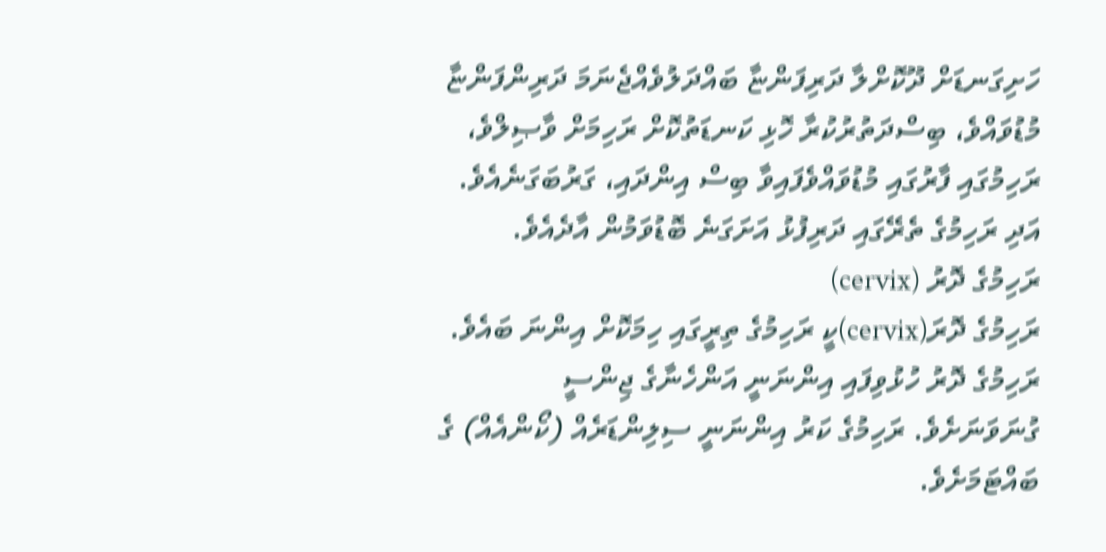ހަށިގަނޑަށް ދޫކޮށްލާ ދަރިފަންޏާ ބައްދަލުވެއްޖެނަމަ ދަރިންފަންޏާ މުޑުވައްވެ، ބިސްދަތުރުކުރާ ހޮޅި ކަނޑަތުކޮށް ރަހިމަށް ވާޞިލްވެ، ރަހިމުގައި ފާރުގައި މުޑުވައްވެފައިވާ ބިސް އިންދައި، ގަރުބަގަނެއެވެ. އަދި ރަހިމުގެ ތެރޭގައި ދަރިފުޅު އަށަގަނެ ބޮޑުވަމުން އާދެއެވެ.
ރަހިމުގެ ދޮރު (cervix)
ރަހިމުގެ ދޮރަ(cervix)ކީ ރަހިމުގެ ތިރީގައި ހިމަކޮށް އިންނަ ބައެވެ. ރަހިމުގެ ދޮރު ހުޅުވިފައި އިންނަނީ އަންހެނާގެ ޖިންސީ ގުނަވަނަށެވެ. ރަހިމުގެ ކަރު އިންނަނީ ސިލިންޑަރެއް (ކޯންއެއް) ގެ ބައްޓަމަށެވެ.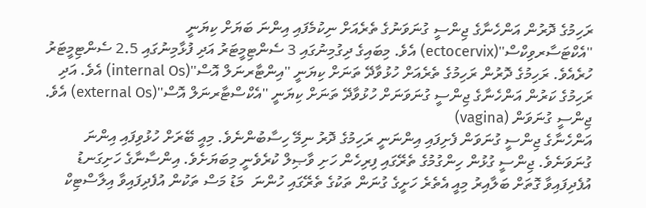ރަހިމުގެ ދޮރުން އަންހެނާގެ ޖިންސީ ގުނަވަނުގެ ތެރެއަށް ނިކުމެފައި އިންނަ ބަޔަށް ކިޔަނީ ''އެކްޓަސާރވިކްސް''(ectocervix) އެވެ. މިބައިގެ ދިގުމިނުގައި 3 ސެންޓިމީޓަރު އަދި ފުޅާމިނުގައި 2.5 ސެންޓިމީޓަރު ހުރެއެވެ. ރަހިމުގެ ދޮރުން ރަހިމުގެ ތެރެއަށް ހުޅުވާދޭ ތަނަށް ކިޔަނީ ''އިންޓާރނަލް އޮސް''(internal Os) އެވެ. އަދި ރަހިމުގެ ކަރުން އަންހެނާގެ ޖިންސީ ގުނަވަނަށް ހުޅުވާދޭ ތަނަށް ކިޔަނީ ''އެކްސްޓާރނަލް އޮސް''(external Os) އެވެ.
ޖިންސީ ގުނަވަން (vagina)
އަންހެނާގެ ޖިންސީ ގުނަވަން ފެށިފައި އިންނަނީ ރަހިމުގެ ދޮރު ނިމޭ ހިސާބުންނެވެ. މިއީ ބޭރަށް ހުޅުވިފައި އިންނަ ގުނަވަނެވެ. ޖިންސީ ގުޅުން ހިންގުމުގެ ތެރޭގައި ފިރިހެން ހަށި ވާޞިލް ކުރެވެނީ މިބަޔަށެވެ. އިންސާނާގެ ހަށިގަނޑު އުފެދިފައިވާ ގޮތަށް ބަލާއިރު މިއީ އެތެރެ ހަށީގެ ގުނަން ތަކުގެ ތެރޭގައި ހުންނަ  މަޑު މަސް ތަކުން އުފެދިފައިވާ އިލާސްޓިކް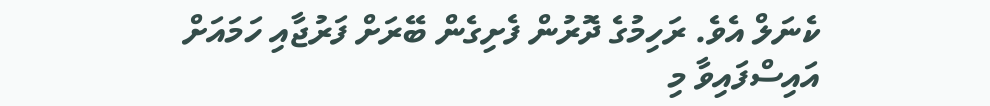ކެނަލް އެވެ. ރަހިމުގެ ދޮރުން ފެށިގެން ބޭރަށް ފަރުޖާއި ހަމައަށް އައިސްފައިވާ މި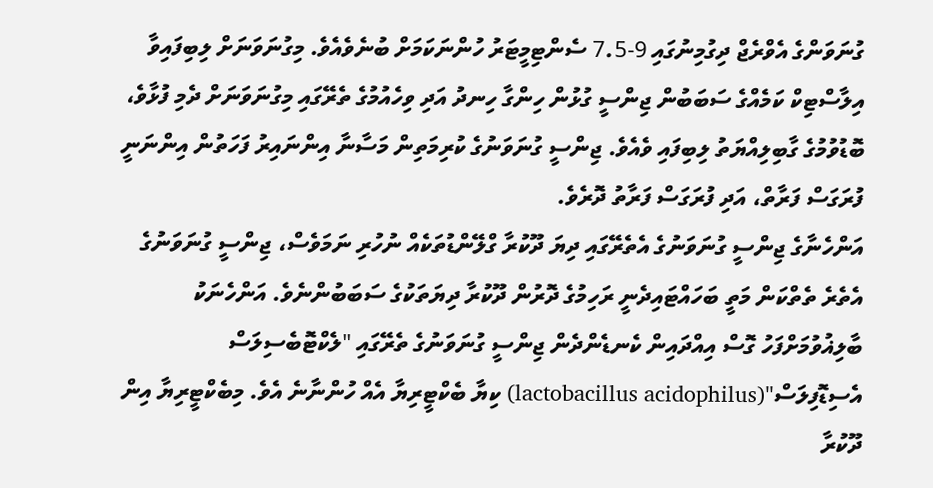ގުނަވަންގެ އެވްރެޖް ދިގުމިނުގައި 9-7.5 ސެންޓިމީޓަރު ހުންނަކަމަށް ބުނެވެއެވެ. މިގުނަވަނަށް ލިބިފައިވާ އިލާސްޓިކް ކަމެއްގެ ސަބަބުން ޖިންސީ ގުޅުން ހިންގާ ހިނދު އަދި ވިހެއުމުގެ ތެރޭގައި މިގުނަވަނަށް ދެމި ފުޅާވެ، ބޮޑުވުމުގެ ގާބިލިއްޔަތު ލިބިފައި ވެއެވެ. ޖިންސީ ގުނަވަނުގެ ކުރިމަތިން މަސާނާ އިންނައިރު ފަހަތުން އިންނަނީ ފުރަގަސް ފަރާތް، އަދި ފުރަގަސް ފަރާތު ދޮރެވެ.
އަންހެނާގެ ޖިންސީ ގުނަވަނުގެ އެތެރޭގައި ދިޔަ ދޫކުރާ ގްލޭންޑުތަކެއް ނުހުރި ނަމަވެސް، ޖިންސީ ގުނަވަނުގެ އެތެރެ ތެތްކަން މަތީ ބަހައްޓައިދެނީ ރަހިމުގެ ދޮރުން ދޫކުރާ ދިޔަތަކުގެ ސަބަބުންނެވެ. އަންހެނަކު ބާލިޣުވުމަށްފަހު ގޮސް އިއްދައިން ކެނޑެންދެން ޖިންސީ ގުނަވަނުގެ ތެރޭގައި "ލެކްޓޮބެސިލަސް އެސިޑޮފިލަސް"(lactobacillus acidophilus) ކިޔާ ބެކްޓީރިޔާ އެއް ހުންނާނެ އެވެ. މިބެކްޓީރިޔާ އިން ދޫކުރާ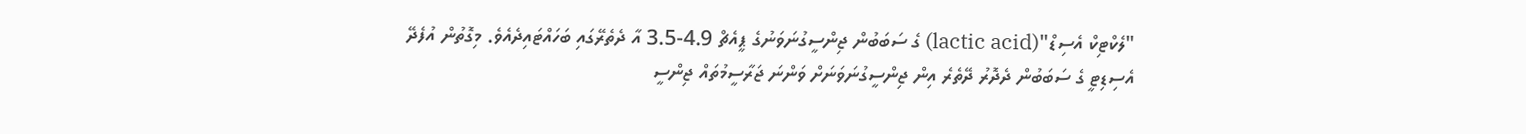"ލެކްޓިކް އެސިޑް"(lactic acid) ގެ ސަބަބުން ޖިންސީގުނަވަނުގެ ޕީއެޗް 4.9-3.5 އާ ދެތެރޭގައި ބަހައްޓައިދެއެވެ. މިގޮތުން އުފެދޭ އެސިޑިޓީ ގެ ސަބަބުން ދެދޮރު ދޭތެރެ އިން ޖިންސީގުނަވަނަށް ވަންނަ ޖަރާސީމުތައް ޖިންސީ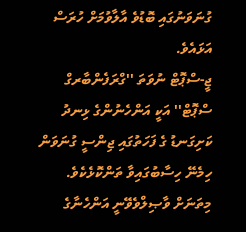ގުނަވަނުގައި ބޮޑުވެ އާލާވުމަށް ހުރަސް އަޅައެވެ.
ޖީ-ސްޕޮޓް ނުވަތަ ''ގްރަފެންބާރގް ސްޕޮޓް'' އަކީ އަންހެނުންގެ ޅިނދު ކަށިގަނޑު ގެ ފަހަތުގައި ޖިންސީ ގުނަވަން ހިމެނޭ ހިސާބުގައިވާ ތަންކޮޅެކެވެ. މިތަނަށް ވާޞިލްވެވޭނީ އަންހެނާގެ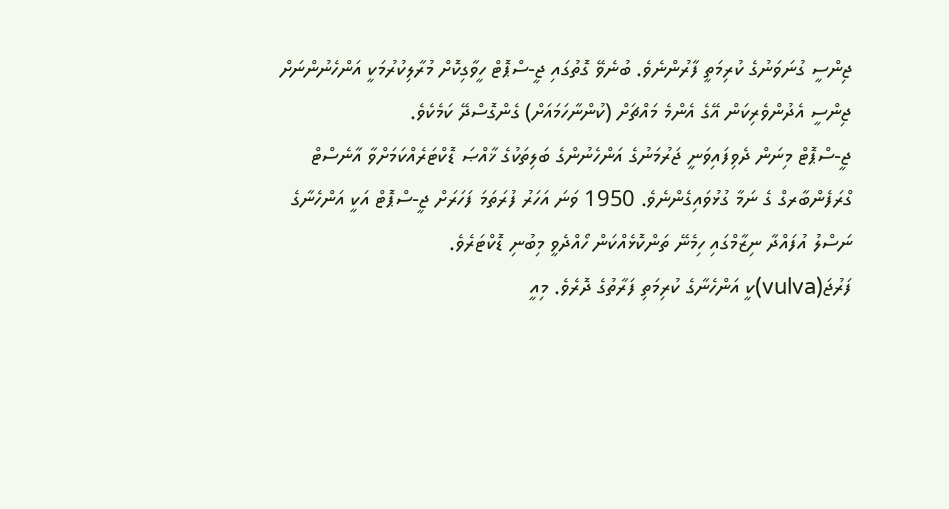ޖިންސީ ގުނަވަނުގެ ކުރިމަތީ ފާރުންނެވެ. ބުނެވޭ ގޮތުގައި ޖީ-ސްޕޮޓް ހީވާގިކޮށް މުރާލިކުރުމަކީ އަންހެނުންނަށް ޖިންސީ އެދުންވެރިކަން އޭގެ އެންމެ މައްޗަށް (ކުންނާހަމައަށް) ގެންގޮސްދޭ ކަމެކެވެ.
ޖީ-ސްޕޮޓް މިނަން ދެވިފައިވަނީ ޖަރުމަނުގެ އަންހެނުންގެ ބަލިތަކުގެ ޚާއްޞަ ޑޮކްޓަރެއްކަމަށްވާ އާނެސްޓް ގްރަފެންބާރގް ގެ ނަމާ ގުޅުވައިގެންނެވެ. 1950 ވަނަ އަހަރު ފުރަތަމަ ފަހަރަށް ޖީ-ސްޕޮޓް އަކީ އަންހެނާގެ ނަސްލު އުފައްދާ ނިޒާމްގައި ހިމެނޭ ތަންކޮޅެއްކަން ހޯއްދެވީ މިބުނި ޑޮކްޓަރެވެ.
ފަރުޖަ(vulva)ކީ އަންހެނާގެ ކުރިމަތި ފަރާތުގެ ދޮރެވެ. މިއީ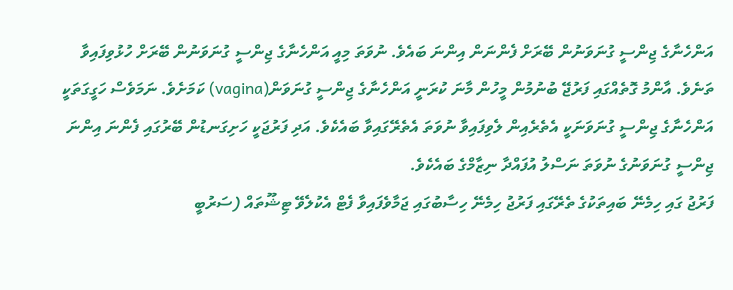އަންހެނާގެ ޖިންސީ ގުނަވަނުން ބޭރަށް ފެންނަން އިންނަ ބައެވެ. ނުވަތަ މިއީ އަންހެނާގެ ޖިންސީ ގުނަވަނުން ބޭރަށް ހުޅުވިފައިވާ ތަނެވެ. އާންމު ގޮތެއްގައި ފަރުޖޭ ބުނުމުން މީހުން މާނަ ކުރަނީ އަންހެނާގެ ޖިންސީ ގުނަވަން(vagina) ކަމަށެވެ. ނަމަވެސް ހަގީގަތަކީ އަންހެނާގެ ޖިންސީ ގުނަވަނަކީ އެތެރެއިން ލެވިފައިވާ ނުވަތަ އެތެރޭގައިވާ ބައެކެވެ. އަދި ފަރުޖަކީ ހަށިގަނޑުން ބޭރުގައި ފެންނަ އިންނަ ޖިންސީ ގުނަވަނުގެ ނުވަތަ ނަސްލު އުފައްދާ ނިޒާމްގެ ބައެކެވެ.
ފަރުޖު ގައި ހިމެނޭ ބައިތަކުގެ ތެރޭގައި ފަރުޖު ހިމެނޭ ހިސާބުގައި ޖަމާވެފައިވާ ފެޓް އެކުލެވޭ ޓިޝޫތައް (ސަރުބީ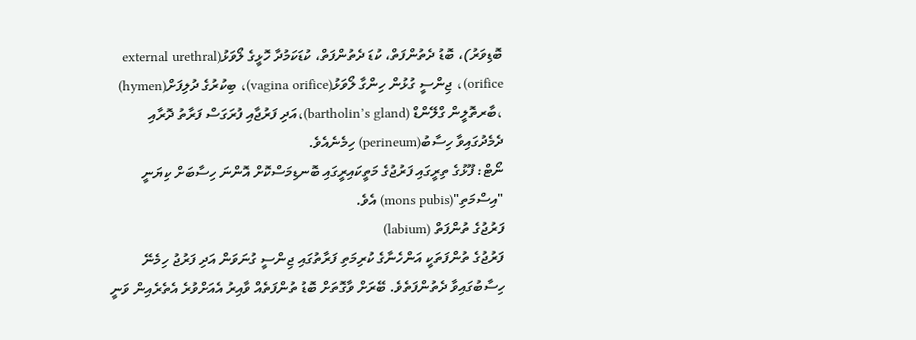ބޮޑިވަރު)، ބޮޑު ދެތުންފަތް، ކުޑަ ދެތުންފަތް، ކުޑަކަމުދާ ހޮޅީގެ ލޯވަޅު(external urethral orifice)، ޖިންސީ ގުޅުން ހިންގާ ލޯވަޅު(vagina orifice)، ބިކުރުގެ ދުލިފަށް(hymen) ،ބާރތޮލީން ގްލޭންޑް (bartholin’s gland)،އަދި ފަރުޖާއި ފުރަގަސް ފަރާތު ދޮރާއި ދެމެދުގައިވާ ހިސާބު(perineum) ހިމެނެއެވެ.
ނޯޓް: ފޫޅުގެ ތިރީގައި ފަރުޖުގެ މަތީކައިރީގައި ބޮނޑިމަސްކޮށް އޮންނަ ހިސާބަށް ކިޔަނީ "އިސްމަތި"(mons pubis) އެވެ.
ފަރުޖުގެ ތުންފަތް (labium)
ފަރުޖުގެ ތުންފަތަކީ އަންހެނާގެ ކުރިމަތި ފަރާތުގައި ޖިންސީ ގުނަވަން އަދި ފަރުޖު ހިމެނޭ ހިސާބުގައިވާ ދެތުންފަތެވެ. ބޭރަށް ވާގޮތަށް ބޮޑު ތުންފަތެއް ވާއިރު އެއަށްވުރެ އެތެރެއިން ވަނީ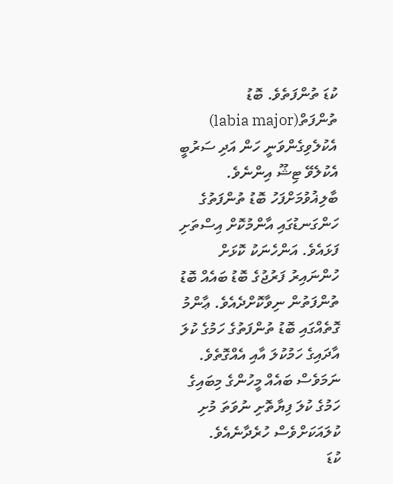ކުޑަ ތުންފަތެވެ. ބޮޑު ތުންފަތް(labia major) އެކުލެވިގެންވަނީ ހަން އަދި ސަރުބީ އެކުލެވޭ ޓިޝޫ އިންނެވެ. ބާލިޣުވުމަށްފަހު ބޮޑު ތުންފަތުގެ ހަންގަނޑުގައި އާންމުކޮށް އިސްތަށި ފަޅައެވެ. އަންހެނަކު ކޮޅަށް ހުންނައިރު ފަރުޖުގެ ބޮޑު ބައެއް ބޮޑު ތުންފަތުން ނިވާކޮށްދެއެވެ. ޢާންމު ގޮތެއްގައި ބޮޑު ތުންފަތުގެ ހަމުގެ ކުލަ އާދައިގެ ހަމުކުލަ އާއި އެއްގޮތެވެ. ނަމަވެސް ބައެއް މީހުންގެ މިބައިގެ ހަމުގެ ކުލަ ފިޔާތޮށި ނުވަތަ މުށި ކުލައަކަށްވެސް ހުރެދާނެއެވެ.
ކުޑަ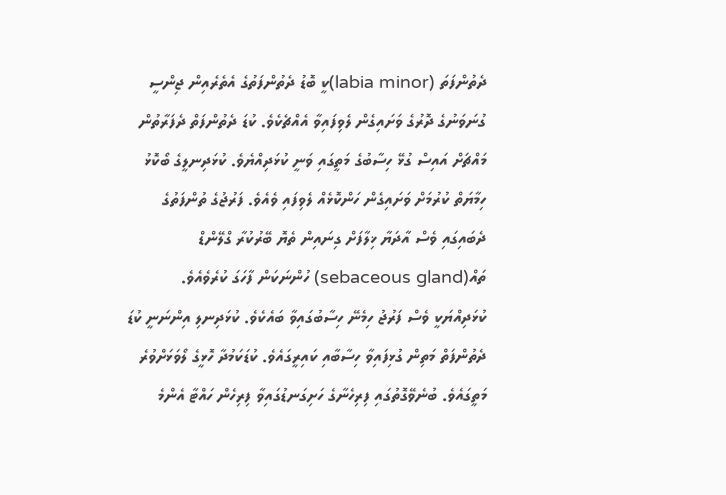ދެތުންފަތަ (labia minor)ކީ ބޮޑު ދެތުންފަތުގެ އެތެރެއިން ޖިންސީ ގުނަވަނުގެ ދޮރުގެ ވަށައިގެން ލެވިފައިވާ އެއްޗެކެވެ. ކުޑަ ދެތުންފަތް ދެފަރާތުން މައްޗަށް އައިސް ގުޅޭ ހިސާބުގެ މަތީގައި ވަނީ ކުޅަދިއްޔެވެ. ކުޅަދިނލީގެ ބޯކޮޅު ހިމާޔަތް ކުރުމަށް ވަށައިގެން ހަންކޮޅެއް ލެވިފައި ވެއެވެ. ފަރުޖުގެ ތުންފަތުގެ ދެބައިގައި ވެސް އާދަޔާ ޚިލާފަށް ގިނައިން ތެޔޮ ބޭރުކުރާ ގްލޭންޑް ތައް(sebaceous gland) ހުންނަކަން ފާހަގަ ކުރެވެއެވެ.
ކުޅަދިއްޔަކީ ވެސް ފަރުޖު ހިމެނޭ ހިސާބުގައިވާ ބައެކެވެ. ކުޅަދިނލި އިންނަނީ ކުޑަ ދެތުންފަތް މަތިން ގުޅިފައިވާ ހިސާބާއި ކައިރީގައެވެ. ކުޑަކަމުދާ ހޮޅީގެ ލޯވަޅަށްވުރެ މަތީގައެވެ. ބުނެވޭގޮތުގައި ފިރިހެނާގެ ހަށިގަނޑުގައިވާ ފިރިހެން ހައްޓާ އެންމެ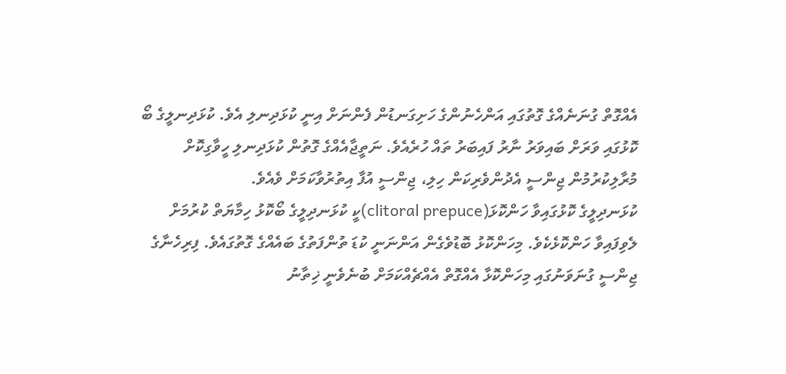އެއްގޮތް ގުނަނެއްގެ ގޮތުގައި އަންހެނުންގެ ހަށިގަނޑުން ފެންނަށް އިނީ ކުޅަދިނލި އެވެ. ކުޅަދިނލީގެ ބޯ ކޮޅުގައި ވަރަށް ބައިވަރު ނާރު ފައިބަރު ތައް ހުރެއެވެ. ނަތީޖާއެއްގެ ގޮތުން ކުޅަދިނލި ހީވާގިކޮށް މުރާލިކުރުމުން ޖިންސީ އެދުންވެރިކަން ހިލި، ޖިންސީ އުފާ އިތުރުވާކަމަށް ވެއެވެ.
ކުޅަނދިލީގެ ކޮޅުގައިވާ ހަންކޮޅަ(clitoral prepuce)ކީ ކުޅަނދިލީގެ ބޯކޮޅު ހިމާޔަތް ކުރުމަށް ލެވިފައިވާ ހަންކޮޅެކެވެ. މިހަންކޮޅު ބޮޑުވެގެން އަންނަނީ ކުޑަ ތުންފަތުގެ ބައެއްގެ ގޮތުގައެވެ. ފިރިހެނާގެ ޖިންސީ ގުނަވަނުގައި މިހަންކޮޅާ އެއްގޮތް އެއްޗެއްކަމަށް ބުނެވެނީ ޚިތާނު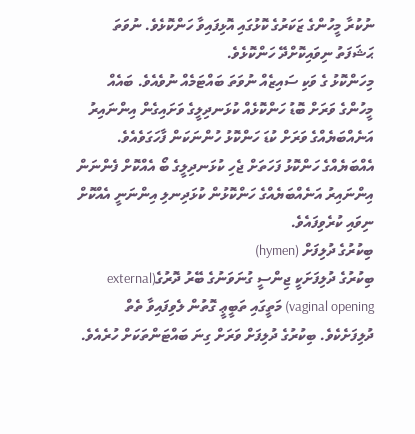ނުކުރާ މީހުންގެ ޒަކަރުގެ ކޮޅުގައި އޮޅިފައިވާ ހަންކޮޅެވެ. ނުވަތަ ޙަޝަފަތު ނިވައިކޮށްދޭ ހަންކޮޅެވެ.
މިހަންކޮޅު ގެ ވަކި ސައިޒެއް ނުވަތަ ބައްޓަމެއް ނުވެއެވެ. ބައެއް މީހުންގެ ވަރަށް ބޮޑު ހަންކޮޅެއް ކުޅަނދިލީގެ ވަށައިގެން އިންނައިރު އަނެއްބަޔެއްގެ ވަރަށް ކުޑަ ހަންކޮޅު ހުންނަކަން ފާހަގަވެއެވެ. އެއްބަޔެއްގެ ހަންކޮޅު ފަހަތަށް ޖެހި ކުޅަނދިލީގެ ބޯ އެއްކޮށް ފެންނަން އިންނައިރު އަނެއްބަޔެއްގެ ހަންކޮޅުން ކުޅަދިނލި އިންނަނީ އެއްކޮށް ނިވައި ކުރެވިފައެވެ.
ބިކުރުގެ ދުލިފަށް (hymen)
ބިކުރުގެ ދުލިފަށަކީ ޖިންސީ ގުނަވަނުގެ ބޭރު ދޮރުގެ(external vaginal opening) މަތީގައި ތަބީޢީ ގޮތުން ލެވިފައިވާ ތެތް ދުލިފަށެކެވެ. ބިކުރުގެ ދުލިފަށް ވަރަށް ގިނަ ބައްޓަންތަކަށް ހުރެއެވެ.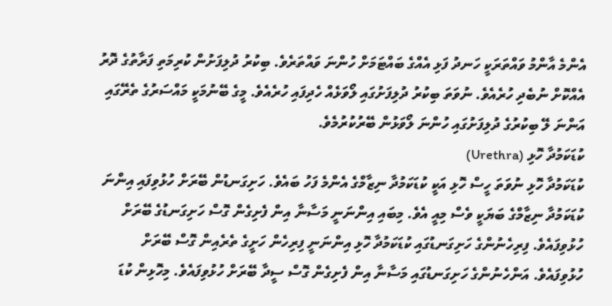އެންމެ އާންމު ވައްތަރަކީ ހަނދު ފަޅި އެއްގެ ބައްޓަމަށް ހުންނަ ވައްތަރެވެ. ބިކުރު ދުލިފަށުން ކުރިމަތި ފަރާތުގެ ދޮރު އެއްކޮށް ނުބެދި ހުރެއެވެ. ނުވަތަ ބިކުރު ދުލިފަށުގައި ލޯވަޅެއް ހެދިފައި ހުރެއެވެ. މީގެ ބޭނުމަކީ މައްސަރުގެ ތެރޭގައި އަންނަ ލޭ ބިކުރުގެ ދުލިފަށުގައި ހުންނަ ލޯވަޅުން ބޭރުކުރުމެވެ.
ކުޑަކަމުދާ ހޮޅި (Urethra)
ކުޑަކަމުދާ ހޮޅި ނުވަތަ ހީސް ހޮޅި އަކީ ކުޑަކަމުދާ ނިޒާމްގެ އެންމެ ފަހު ބައެވެ. ހަށިގަނޑުން ބޭރަށް ހުޅުވިފައި އިންނަ ކުޑަކަމުދާ ނިޒާމްގެ ބަޔަކީ ވެސް މިއީ އެވެ. މިބައި އިންނަނީ މަސާނާ އިން ފެށިގެން ގޮސް ހަށިގަނޑުގެ ބޭރަށް ހުޅުވިފައެވެ. ފިރިހެނުންގެ ހަށިގަނޑުގައި ކުޑަކަމުދާ ހޮޅި އިންނަނީ ފިރިހެން ހަށީގެ ތެރެއިން ގޮސް ބޭރަށް ހުޅުވިފައެވެ. އަންހެނުންގެ ހަށިގަނޑުގައި މަސާނާ އިން ފެށިގެން ގޮސް ސީދާ ބޭރަށް ހުޅުވިފައެވެ. މިހޮޅިން ކުޑަ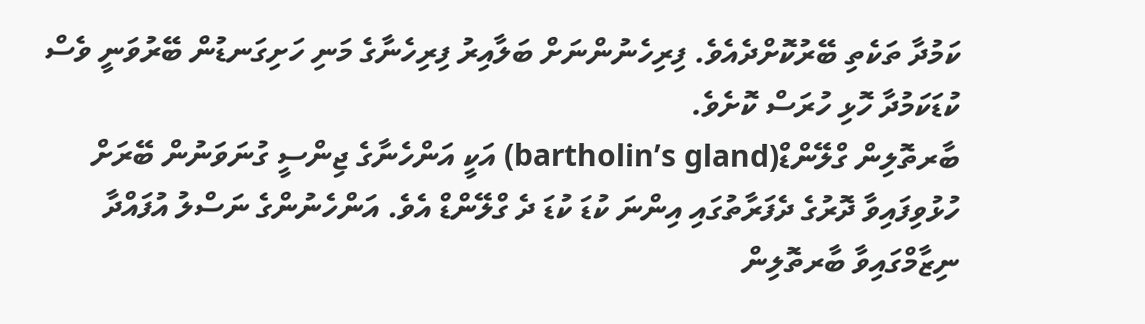ކަމުދާ ތަކެތި ބޭރުކޮށްދެއެވެ. ފިރިހެނުންނަށް ބަލާއިރު ފިރިހެނާގެ މަނި ހަށިގަނޑުން ބޭރުވަނީ ވެސް ކުޑަކަމުދާ ހޮޅި ހުރަސް ކޮށެވެ.
ބާރތޮލިން ގްލޭންޑް(bartholin’s gland) އަކީ އަންހެނާގެ ޖިންސީ ގުނަވަނުން ބޭރަށް ހުޅުވިފައިވާ ދޮރުގެ ދެފަރާތުގައި އިންނަ ކުޑަ ކުޑަ ދެ ގްލޭންޑް އެވެ. އަންހެނުންގެ ނަސްލު އުފައްދާ ނިޒާމްގައިވާ ބާރތޮލިން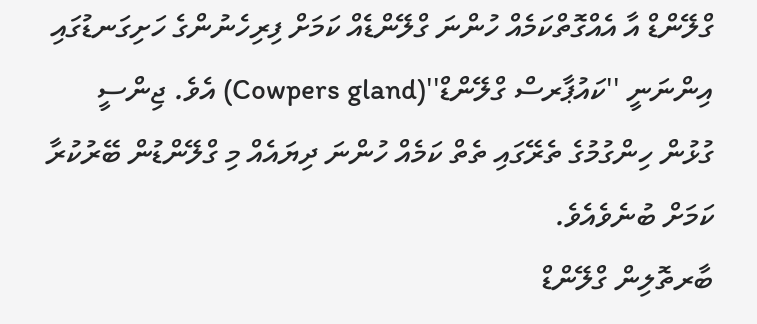ގްލޭންޑް އާ އެއްގޮތްކަމެއް ހުންނަ ގްލޭންޑެއް ކަމަށް ފިރިހެނުންގެ ހަށިގަނޑުގައި އިންނަނީ ''ކައުޕާރސް ގްލޭންޑް''(Cowpers gland) އެވެ. ޖިންސީ ގުޅުން ހިންގުމުގެ ތެރޭގައި ތެތް ކަމެއް ހުންނަ ދިޔައެއް މި ގްލޭންޑުން ބޭރުކުރާ ކަމަށް ބުނެވެއެވެ.
ބާރތޮލިން ގްލޭންޑް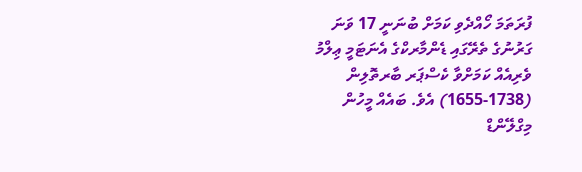ފުރަތަމަ ހޯއްދެވި ކަމަށް ބުނަނީ 17 ވަނަ ގަރުނުގެ ތެރޭގައި ޑެންމާރކްގެ އެނަޓަމީ ޢިލްމު ވެރިއެއް ކަމަށްވާ ކެސްޕަރ ބާރތޮލިން (1738-1655) އެވެ. ބައެއް މީހުން މިގްލޭންޑް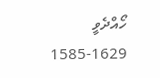ހޯއްދެވީ 1629-1585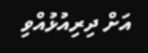އަށް ދިރިއުޅުއްވި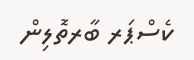ކެސްޕަރ ބާރތޮލިން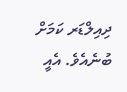ދިއިލްޑަރ ކަމަށް ބުނެއެވެ. އެއީ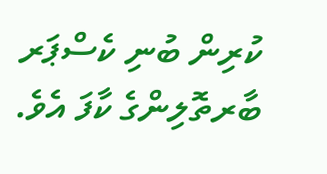ކުރިން ބުނި ކެސްޕަރ ބާރތޮލިންގެ ކާފަ އެވެ.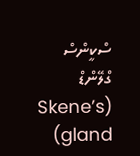ސްކީންސް ގްލޭންޑް (Skene’s gland)